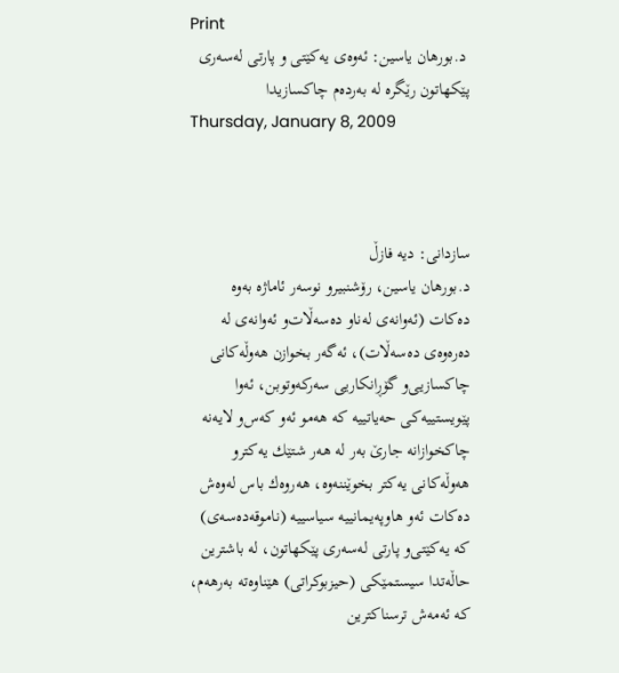Print
 د.بورهان یاسین: ئه‌وه‌ی‌ یه‌كێتی‌ ‌و پارتی‌ له‌سه‌ری‌ پێكهاتون رێگره‌ له‌ به‌رده‌م چاكسازیدا
Thursday, January 8, 2009



سازدانی‌: دیه‌ فازڵ
د.بورهان یاسین، رۆشنبیرو نوسه‌ر ئاماژه‌ به‌وه‌ ده‌كات (ئه‌وانه‌ی‌ له‌ناو ده‌سه‌ڵات‌و ئه‌وانه‌ی‌ له‌ ده‌ره‌وه‌ی‌ ده‌سه‌ڵات)، ئه‌گه‌ر بخوازن هه‌وڵه‌كانی‌ چاكسازیی‌‌و گۆڕانكاریی‌ سه‌ركه‌وتوبن، ئه‌وا پێویستییه‌كی‌ حه‌یاتییه‌ كه‌ هه‌مو ئه‌و كه‌س‌و لایه‌نه‌ چاكخوازانه‌ جارێ‌ به‌ر له‌ هه‌ر شتێك یه‌كترو هه‌وڵه‌كانی‌ یه‌كتر بخوێننه‌وه‌، هه‌روه‌ك باس له‌وه‌ش ده‌كات ئه‌و هاوپه‌یمانییه‌ سیاسییه‌ (ناموقه‌ده‌سه‌ی‌) كه‌ یه‌كێتی‌‌و پارتی‌ له‌سه‌ری‌ پێكهاتون، له‌ باشترین حاڵه‌تدا سیستمێكی‌ (حیزبوكراتی‌) هێناوه‌ته‌ به‌رهه‌م، كه‌ ئه‌مه‌ش ترسناكترین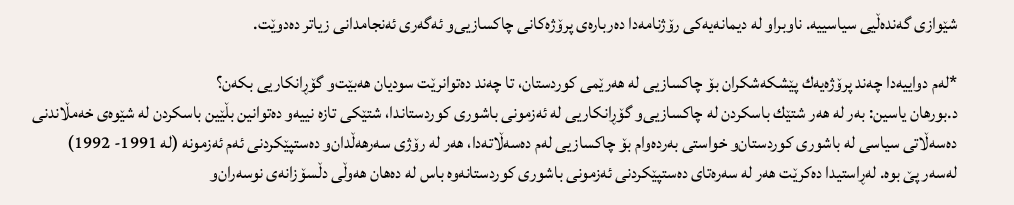شێوازی‌ گه‌نده‌ڵیی‌ سیاسییه‌. ناوبراو له‌ دیمانه‌یه‌كی‌ رۆژنامه‌دا ده‌رباره‌ی‌ پرۆژه‌كانی‌ چاكسازیی‌‌و ئه‌گه‌ری‌ ئه‌نجامدانی‌ زیاتر ده‌دوێت.

*له‌م دواییه‌دا چه‌ند پرۆژه‌یه‌ك پێشكه‌شكران بۆ چاكسازیی‌ له‌ هه‌رێمی‌ كوردستان، تا چه‌ند ده‌توانرێت سودیان هه‌بێت‌و گۆڕانكاریی‌ بكه‌ن؟
د.بورهان یاسین: به‌ر له‌ هه‌ر شتێك باسكردن له‌ چاكسازیی‌‌و گۆڕانكاریی‌ له‌ ئه‌زمونی‌ باشوری‌ كوردستاندا، شتێكی‌ تازه‌ نییه‌‌و ده‌توانین بڵێین باسكردن له‌ شێوه‌ی‌ خه‌مڵاندنی‌ ده‌سه‌ڵاتی‌ سیاسی‌ له‌ باشوری‌ كوردستان‌و خواستی‌ به‌رده‌وام بۆ چاكسازیی‌ له‌م ده‌سه‌ڵاته‌دا، هه‌ر له‌ رۆژی‌ سه‌رهه‌ڵدان‌و ده‌ستپێكردنی‌ ئه‌م ئه‌زمونه‌ (له‌ 1991- 1992) له‌سه‌ر پێ‌ بوه‌. له‌ڕاستیدا ده‌كرێت هه‌ر له‌ سه‌ره‌تای‌ ده‌ستپێكردنی‌ ئه‌زمونی‌ باشوری‌ كوردستانه‌وه‌ باس له‌ ده‌هان هه‌وڵی‌ دڵسۆزانه‌ی‌ نوسه‌ران‌و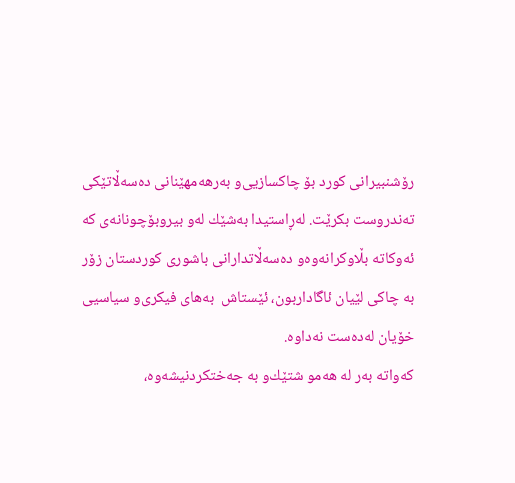رۆشنبیرانی‌ كورد بۆ چاكسازیی‌‌و به‌رهه‌مهێنانی‌ ده‌سه‌ڵاتێكی‌ ته‌ندروست بكرێت. له‌ڕاستیدا به‌شێك له‌و بیروبۆچونانه‌ی‌ كه‌ ئه‌وكاته‌ بڵاوكرانه‌وه‌‌و ده‌سه‌ڵاتدارانی‌ باشوری‌ كوردستان زۆر به‌ چاكی‌ لێیان ئاگاداربون، ئێستاش  به‌های‌ فیكری‌‌و سیاسیی‌ خۆیان له‌ده‌ست نه‌داوه‌.
كه‌واته‌ به‌ر له‌ هه‌مو شتێك‌و به‌ جه‌ختكردنیشه‌وه‌،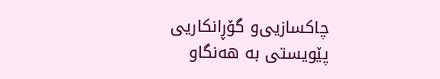چاكسازیی‌‌و گۆڕانكاریی‌ پێویستی‌ به‌ هه‌نگاو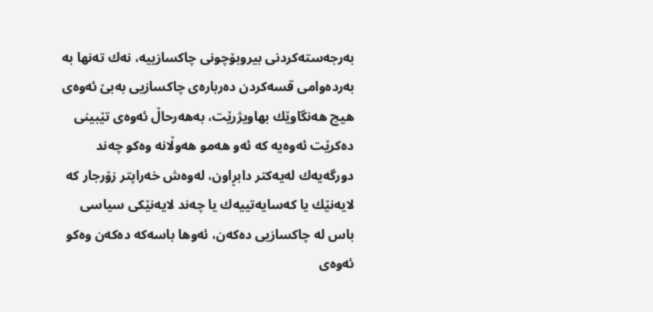به‌رجه‌سته‌كردنی‌ بیروبۆچونی‌ چاكسازییه‌، نه‌ك ته‌نها به‌ به‌رده‌وامی‌ قسه‌كردن ده‌رباره‌ی‌ چاكسازیی‌ به‌بێ‌ ئه‌وه‌ی‌ هیچ هه‌نگاوێك بهاویژرێت، به‌هه‌رحاڵ‌ ئه‌وه‌ی‌ تێبینی‌ ده‌كرێت ئه‌وه‌یه‌ كه‌ ئه‌و هه‌مو هه‌وڵانه‌ وه‌كو چه‌ند دورگه‌یه‌ك له‌یه‌كتر دابڕاون، له‌وه‌ش خه‌راپتر زۆرجار كه‌ لایه‌نێك یا كه‌سایه‌تییه‌ك یا چه‌ند لایه‌نێكی‌ سیاسی‌ باس له‌ چاكسازیی‌ ده‌كه‌ن، ئه‌وها باسه‌كه‌ ده‌كه‌ن وه‌كو ئه‌وه‌ی‌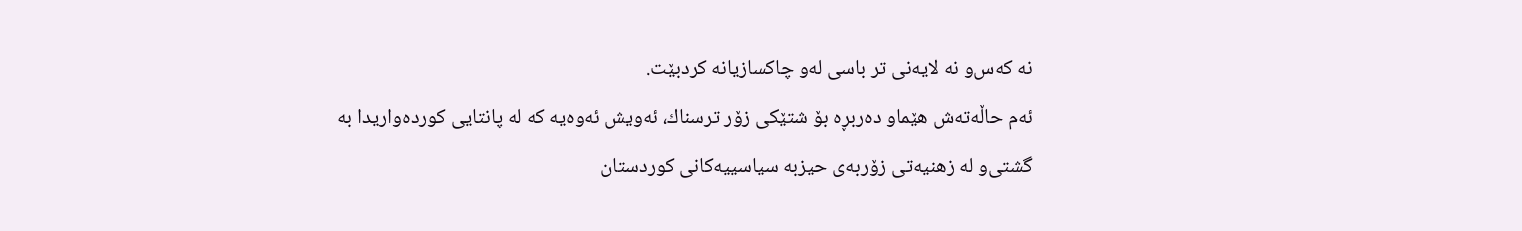نه‌ كه‌س‌و نه‌ لایه‌نی‌ تر باسی‌ له‌و چاكسازیانه‌ كردبێت.
ئه‌م حاڵه‌ته‌ش هێماو ده‌ربڕه‌ بۆ شتێكی‌ زۆر ترسناك، ئه‌ویش ئه‌وه‌یه‌ كه‌ له‌ پانتایی‌ كورده‌واریدا به‌ گشتی‌‌و له‌ زهنیه‌تی‌ زۆربه‌ی‌ حیزبه‌ سیاسییه‌كانی‌ كوردستان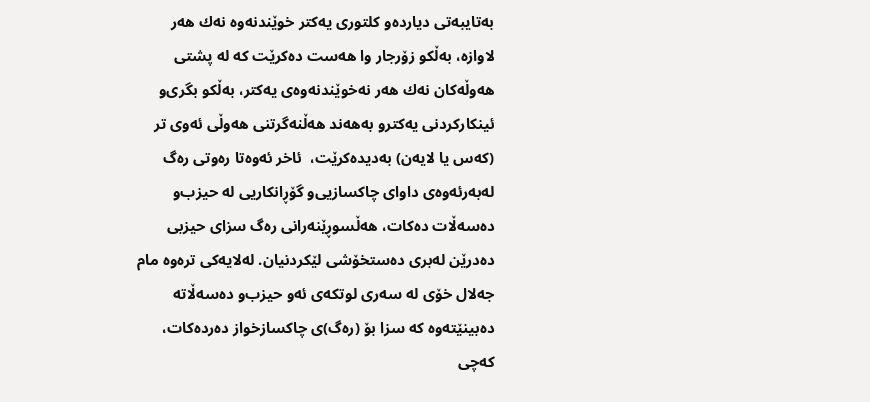به‌تایبه‌تی‌ دیارده‌و كلتوری‌ یه‌كتر خوێندنه‌وه‌ نه‌ك هه‌ر لاوازه‌، به‌ڵكو زۆرجار وا هه‌ست ده‌كرێت كه‌ له‌ پشتی‌ هه‌وڵه‌كان نه‌ك هه‌ر نه‌خوێندنه‌وه‌ی‌ یه‌كتر، به‌ڵكو بگری‌‌و ئینكاركردنی‌ یه‌كترو به‌هه‌ند هه‌ڵنه‌گرتنی‌ هه‌وڵی‌ ئه‌وی تر (كه‌س یا لایه‌ن) به‌دیده‌كرێت،  ئاخر ئه‌وه‌تا ره‌وتی‌ ره‌گ له‌به‌رئه‌وه‌ی‌ داوای‌ چاكسازیی‌‌و گۆڕانكاریی‌ له‌ حیزب‌و ده‌سه‌ڵات ده‌كات، هه‌ڵسوڕێنه‌رانی‌ ره‌گ سزای‌ حیزبی‌ ده‌درێن له‌بری‌ ده‌ستخۆشی لێكردنیان. له‌لایه‌كی‌ تره‌وه‌ مام جه‌لال خۆی‌ له‌ سه‌ری‌ لوتكه‌ی‌ ئه‌و حیزب‌و ده‌سه‌ڵاته‌ ده‌بینێته‌وه‌ كه‌ سزا بۆ (ره‌گ)ی‌ چاكسازخواز ده‌رده‌كات، كه‌چی‌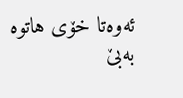ئه‌وه‌تا خۆی‌ هاتوه‌ به‌بێ‌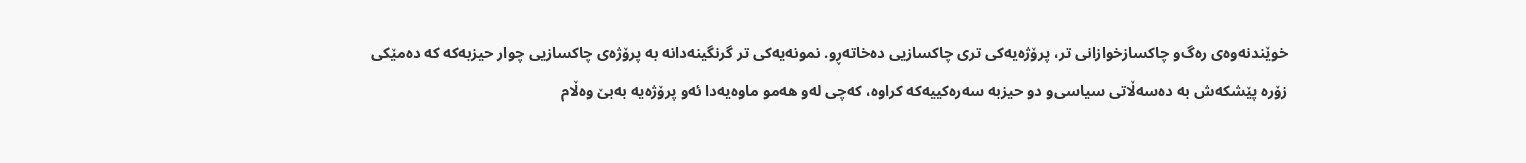خوێندنه‌وه‌ی‌ ره‌گ‌و چاكسازخوازانی‌ تر، پرۆژه‌یه‌كی‌ تری‌ چاكسازیی‌ ده‌خاته‌ڕو. نمونه‌یه‌كی‌ تر گرنگینه‌دانه‌ به‌ پرۆژه‌ی‌ چاكسازیی‌ چوار حیزبه‌كه‌ كه‌ ده‌مێكی‌ زۆره‌ پێشكه‌ش به‌ ده‌سه‌ڵاتی‌ سیاسی‌‌و دو حیزبه‌ سه‌ره‌كییه‌كه‌ كراوه‌، كه‌چی‌ له‌و هه‌مو ماوه‌یه‌دا ئه‌و پرۆژه‌یه‌ به‌بێ‌ وه‌ڵام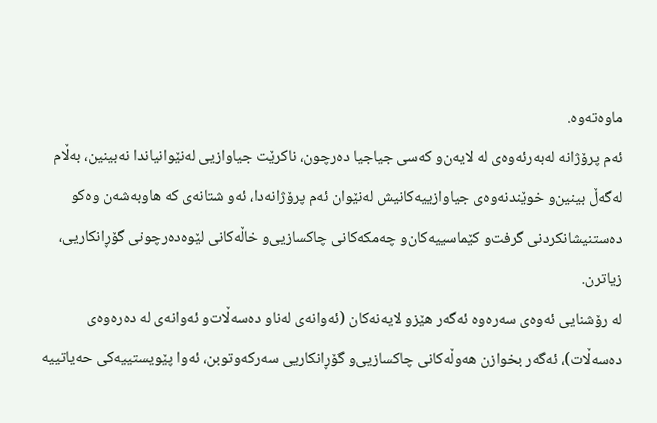ماوه‌ته‌وه‌.
ئه‌م پرۆژانه‌ له‌به‌رئه‌وه‌ی‌ له‌ لایه‌ن‌و كه‌سی‌ جیاجیا ده‌رچون، ناكرێت جیاوازیی‌ له‌نێوانیاندا نه‌بینین، به‌ڵام له‌گه‌ڵ‌ بینین‌و خوێندنه‌وه‌ی‌ جیاوازییه‌كانیش له‌نێوان ئه‌م پرۆژانه‌دا، ئه‌و شتانه‌ی‌ كه‌ هاوبه‌شه‌ن وه‌كو ده‌ستنیشانكردنی‌ گرفت‌و كێماسییه‌كان‌و چه‌مكه‌كانی‌ چاكسازیی‌‌و خاڵه‌كانی‌ لێوه‌ده‌رچونی‌ گۆڕانكاریی‌، زیاترن.
له‌ رۆشنایی‌ ئه‌وه‌ی‌ سه‌ره‌وه‌ ئه‌گه‌ر هێزو لایه‌نه‌كان (ئه‌وانه‌ی‌ له‌ناو ده‌سه‌ڵات‌و ئه‌وانه‌ی‌ له‌ ده‌ره‌وه‌ی‌ ده‌سه‌ڵات)، ئه‌گه‌ر بخوازن هه‌وڵه‌كانی‌ چاكسازیی‌‌و گۆڕانكاریی‌ سه‌ركه‌وتوبن، ئه‌وا پێویستییه‌كی‌ حه‌یاتییه‌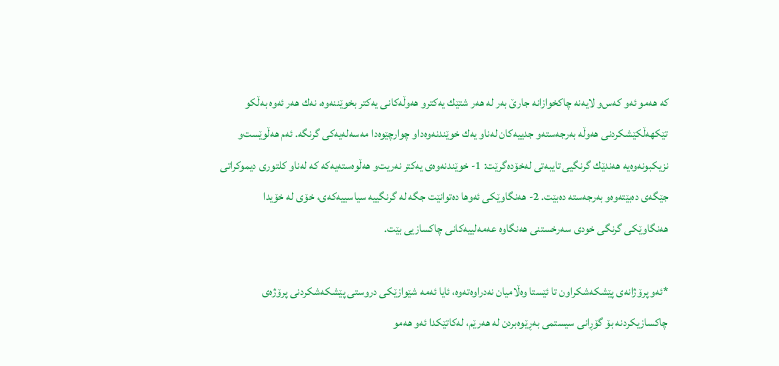كه‌ هه‌مو ئه‌و كه‌س‌و لایه‌نه‌ چاكخوازانه‌ جارێ‌ به‌ر له‌ هه‌ر شتێك یه‌كترو هه‌وڵه‌كانی‌ یه‌كتر بخوێننه‌وه‌، نه‌ك هه‌ر ئه‌وه‌ به‌ڵكو تێكهه‌ڵكێشكردنی‌ هه‌وڵه‌ به‌رجه‌سته‌‌و جدییه‌كان له‌ناو یه‌ك خوێندنه‌وه‌داو چوارچێوه‌دا مه‌سه‌له‌یه‌كی‌ گرنگه‌. ئه‌م هه‌ڵوێست‌و نزیكبونه‌وه‌یه‌ هه‌ندێك گرنگیی‌ تایبه‌تی‌ له‌خۆده‌گرێت: 1- خوێندنه‌وه‌ی‌ یه‌كتر نه‌ریت‌و هه‌ڵوه‌سته‌یه‌كه‌ كه‌ له‌ناو كلتوری‌ دیموكراتی جێگه‌ی‌ ده‌بێته‌وه‌‌و به‌رجه‌سته‌ ده‌بێت. 2- هه‌نگاوێكی‌ ئه‌وها ده‌توانێت جگه‌ له‌ گرنگییه‌ سیاسییه‌كه‌ی‌، خۆی‌ له‌ خۆیدا هه‌نگاوێكی‌ گرنگی‌ خودی‌ سه‌رخستنی‌ هه‌نگاوه‌ عه‌مه‌لییه‌كانی‌ چاكسازیی بێت.

*ئه‌و پرۆژانه‌ی‌ پێشكه‌شكراون تا ئێستا وه‌ڵامیان نه‌دراوه‌ته‌وه‌، ئایا ئه‌مه‌ شێوازێكی‌ دروستی‌ پێشكه‌شكردنی‌ پرۆژه‌ی‌ چاكسازیكردنه‌ بۆ گۆڕانی‌ سیستمی‌ به‌ڕێوه‌بردن له‌ هه‌رێم، له‌كاتێكدا ئه‌و هه‌مو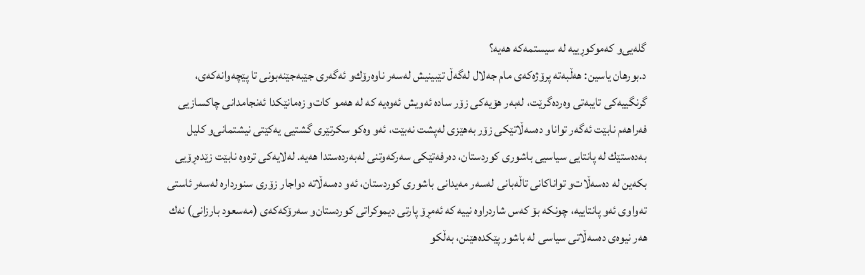گله‌یی‌‌و كه‌موكوڕییه‌ له‌ سیستمه‌كه‌ هه‌یه‌؟
د.بورهان یاسین: هه‌ڵبه‌ته‌ پرۆژه‌كه‌ی‌ مام جه‌لال له‌گه‌ڵ‌ تێبینیش له‌سه‌ر ناوه‌رۆك‌و ئه‌گه‌ری‌ جێبه‌جێنه‌بونی‌ تا پێچه‌وانه‌كه‌ی‌، گرنگییه‌كی‌ تایبه‌تی‌ وه‌رده‌گرێت، له‌به‌ر هۆیه‌كی‌ زۆر ساده‌ ئه‌ویش ئه‌وه‌یه‌ كه‌ له‌ هه‌مو كات‌و زه‌مانێكدا ئه‌نجامدانی‌ چاكسازیی‌ فه‌راهه‌م نابێت ئه‌گه‌ر تواناو ده‌سه‌ڵاتێكی‌ زۆر به‌هێزی‌ له‌پشت نه‌بێت، ئه‌و وه‌كو سكرتێری‌ گشتیی‌ یه‌كێتی‌ نیشتمانی‌‌و كلیل به‌ده‌ستێك له‌ پانتایی‌ سیاسیی‌ باشوری‌ كوردستان، ده‌رفه‌تێكی‌ سه‌ركه‌وتنی‌ له‌به‌رده‌ستدا هه‌یه‌. له‌لایه‌كی‌ تره‌وه‌ نابێت زێده‌ڕۆیی‌ بكه‌ین له‌ ده‌سه‌ڵات‌و تواناكانی‌ تاڵه‌بانی‌ له‌سه‌ر مه‌یدانی‌ باشوری‌ كوردستان، ئه‌و ده‌سه‌ڵاته‌ دواجار زۆری سنورداره‌ له‌سه‌ر ئاستی‌ ته‌واوی‌ ئه‌و پانتاییه‌، چونكه‌ بۆ كه‌س شاردراوه‌ نییه‌ كه‌ ئه‌مڕۆ پارتی‌ دیموكراتی‌ كوردستان‌و سه‌رۆكه‌كه‌ی‌ (مه‌سعود بارزانی‌) نه‌ك هه‌ر نیوه‌ی‌ ده‌سه‌ڵاتی‌ سیاسی‌ له‌ باشور پێكده‌هێنن، به‌ڵكو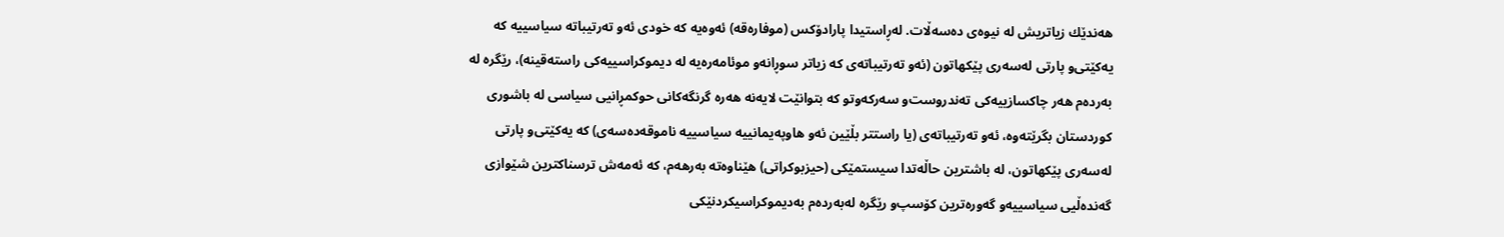هه‌ندێك زیاتریش له‌ نیوه‌ی‌ ده‌سه‌ڵات. له‌ڕاستیدا پارادۆكس (موفاره‌قه‌) ئه‌وه‌یه‌ كه‌ خودی‌ ئه‌و ته‌رتیباته‌ سیاسییه‌ كه‌ یه‌كێتی‌‌و پارتی‌ له‌سه‌ری‌ پێكهاتون (ئه‌و ته‌رتیباته‌ی‌ كه‌ زیاتر سوڕانه‌‌و موئامه‌ره‌یه‌ له‌ دیموكراسییه‌كی‌ راسته‌قینه‌)، رێگره‌ له‌ به‌رده‌م هه‌ر چاكسازییه‌كی‌ ته‌ندروست‌و سه‌ركه‌وتو كه‌ بتوانێت لایه‌نه‌ هه‌ره‌ گرنگه‌كانی‌ حوكمڕانیی‌ سیاسی‌ له‌ باشوری‌ كوردستان بگرێته‌وه‌، ئه‌و ته‌رتیباته‌ی‌ (یا راستتر بڵێین ئه‌و هاوپه‌یمانییه‌ سیاسییه‌ ناموقه‌ده‌سه‌ی‌) كه‌ یه‌كێتی‌‌و پارتی‌ له‌سه‌ری‌ پێكهاتون، له‌ باشترین حاڵه‌تدا سیستمێكی‌ (حیزبوكراتی‌) هێناوه‌ته‌ به‌رهه‌م، كه‌ ئه‌مه‌ش ترسناكترین شێوازی‌ گه‌نده‌ڵیی‌ سیاسییه‌‌و گه‌وره‌ترین كۆسپ‌و رێگره‌ له‌به‌رده‌م به‌دیموكراسیكردنێكی‌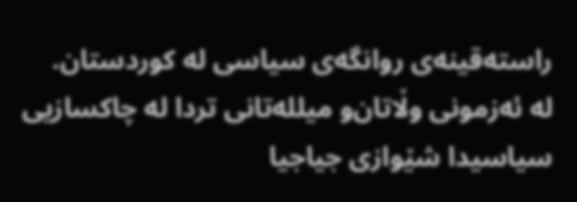راسته‌قینه‌ی‌ روانگه‌ی‌ سیاسی‌ له‌ كوردستان.
له‌ ئه‌زمونی‌ وڵاتان‌و میلله‌تانی‌ تردا له‌ چاكسازیی‌ سیاسیدا شێوازی‌ جیاجیا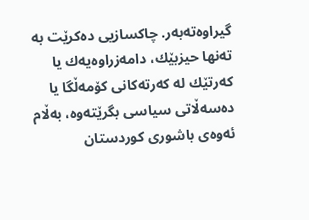گیراوه‌ته‌به‌ر. چاكسازیی‌ ده‌كرێت به‌ ته‌نها حیزبێك، دامه‌زراوه‌یه‌ك یا كه‌رتێك له‌ كه‌رته‌كانی‌ كۆمه‌ڵگا یا ده‌سه‌ڵاتی‌ سیاسی‌ بگرێته‌وه‌، به‌ڵام ئه‌وه‌ی‌ باشوری‌ كوردستان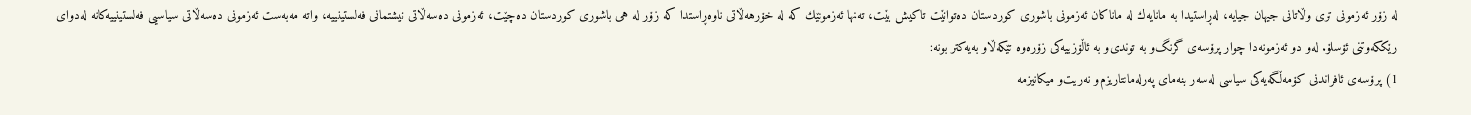له‌ زۆر ئه‌زمونی‌ تری‌ وڵاتانی‌ جیهان جیایه‌، له‌ڕاستیدا به‌ مانایه‌ك له‌ ماناكان ئه‌زمونی‌ باشوری‌ كوردستان ده‌توانێت تاكیش بێت، ته‌نها ئه‌زمونێك كه‌ له‌ خۆرهه‌ڵاتی‌ ناوه‌ڕاستدا كه‌ زۆر له‌ هی‌ باشوری‌ كوردستان ده‌چێت، ئه‌زمونی‌ ده‌سه‌ڵاتی‌ نیشتمانی‌ فه‌لستینییه‌، واته‌ مه‌به‌ست ئه‌زمونی‌ ده‌سه‌ڵاتی‌ سیاسیی‌ فه‌لستینییه‌كانه‌ له‌دوای‌ رێككه‌وتنی‌ ئۆسلۆ. له‌و دو ئه‌زمونه‌دا چوار پرۆسه‌ی‌ گرنگ‌و به‌ توندی‌‌و به‌ ئاڵۆزییه‌كی‌ زۆره‌وه‌ تێكه‌ڵاو به‌یه‌كتر بونه‌:
1) پرۆسه‌ی‌ ئافراندنی‌ كۆمه‌ڵگه‌یه‌كی‌ سیاسی‌ له‌سه‌ر بنه‌مای‌ په‌رله‌مانتاریزم‌و نه‌ریت‌و میكانیزمه‌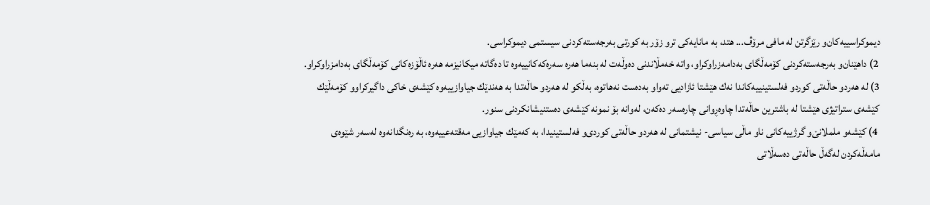دیموكراسییه‌كان‌و رێزگرتن له‌ مافی‌ مرۆڤ... هتد، به‌ مانایه‌كی‌ تر‌و زۆر به‌ كورتی‌ به‌رجه‌سته‌كردنی‌ سیستمی‌ دیموكراسی‌.
 2) داهێنان‌و به‌رجه‌سته‌كردنی‌ كۆمه‌ڵگای‌ به‌دامه‌زراوكراو، واته‌ خه‌مڵاندنی‌ ده‌وڵه‌ت له‌ بنه‌ما هه‌ره‌ سه‌ره‌كه‌كانییه‌وه‌ تا ده‌گاته‌ میكانیزمه‌ هه‌ره‌ ئاڵۆزه‌كانی‌ كۆمه‌ڵگای‌ به‌دامزراوكراو.
3) له‌ هه‌ردو حاڵه‌تی‌ كوردو فه‌لستینییه‌كاندا نه‌ك هێشتا ئازادیی‌ ته‌واو به‌ده‌ست نه‌هاتوه‌، به‌ڵكو له‌ هه‌ردو حاڵه‌تدا به‌ هه‌ندێك جیاوازییه‌وه‌ كێشه‌ی‌ خاكی‌ داگیركراو‌و كۆمه‌ڵێك كێشه‌ی‌ ستراتیژی‌ هێشتا له‌ باشترین حاڵه‌تدا چاوه‌ڕوانی‌ چاره‌سه‌ر ده‌كه‌ن، له‌وانه‌ بۆ نمونه‌ كێشه‌ی‌ ده‌ستنیشانكردنی‌ سنور.
 4) كێشه‌‌و ململانێ‌و گرژییه‌كانی‌ ناو ماڵی‌ سیاسی‌- نیشتمانی‌ له‌ هه‌ردو حاڵه‌تی‌ كوردی‌‌و فه‌لستینیدا، به‌ كه‌مێك جیاوازیی‌ مه‌قته‌عییه‌وه‌، به‌ ره‌نگدانه‌وه‌ له‌سه‌ر شێوه‌ی‌ مامه‌ڵه‌كردن له‌گه‌ڵ‌ حاڵه‌تی‌ ده‌سه‌ڵاتی‌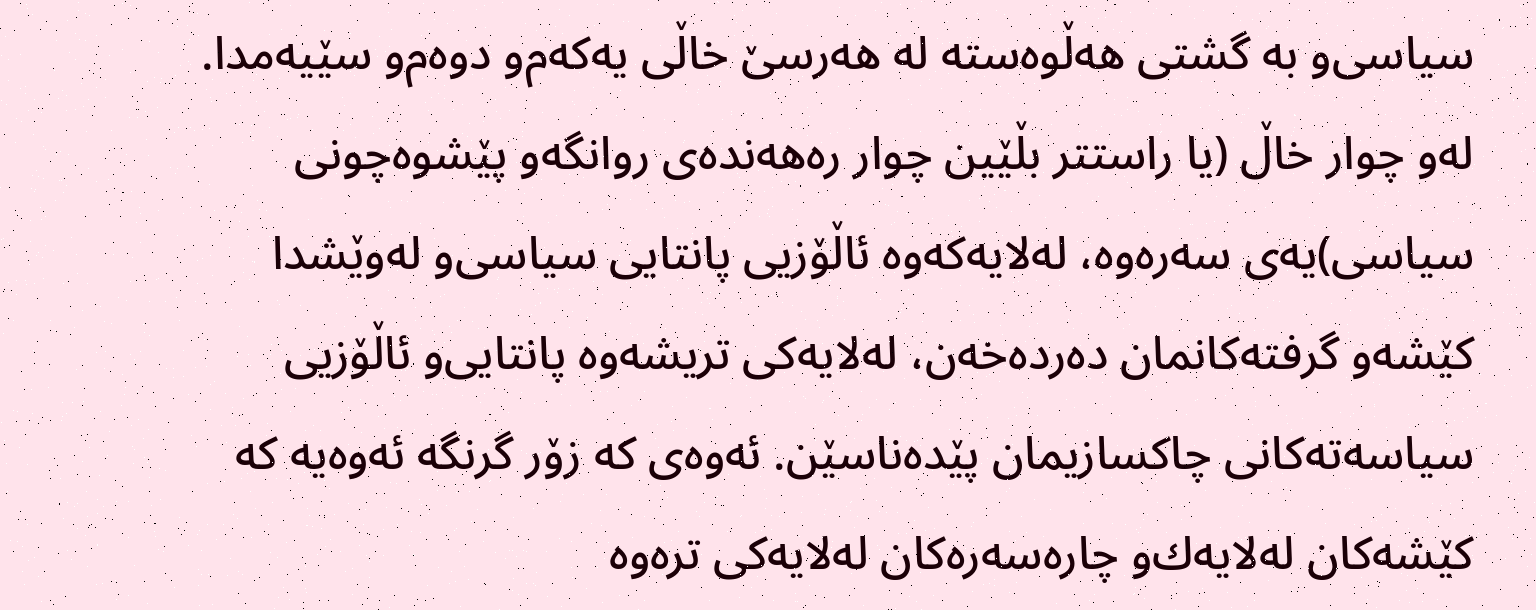سیاسی‌‌و به‌ گشتی‌ هه‌ڵوه‌سته‌ له‌ هه‌رسێ‌ خاڵی‌ یه‌كه‌م‌و دوه‌م‌و سێیه‌مدا.
له‌و چوار خاڵ‌ (یا راستتر بڵێین چوار ره‌هه‌نده‌ی‌ روانگه‌‌و پێشوه‌چونی‌ سیاسی‌)یه‌ی‌ سه‌ره‌وه‌، له‌لایه‌كه‌وه‌ ئاڵۆزیی‌ پانتایی‌ سیاسی‌و له‌وێشدا كێشه‌‌و گرفته‌كانمان ده‌رده‌خه‌ن، له‌لایه‌كی‌ تریشه‌وه‌ پانتایی‌‌و ئاڵۆزیی‌ سیاسه‌ته‌كانی‌ چاكسازیمان پێده‌ناسێن. ئه‌وه‌ی‌ كه‌ زۆر گرنگه‌ ئه‌وه‌یه‌ كه‌ كێشه‌كان له‌لایه‌ك‌و چاره‌سه‌ره‌كان له‌لایه‌كی‌ تره‌وه‌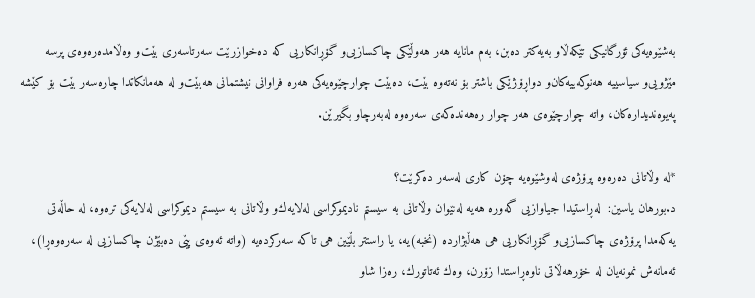به‌شێوه‌یه‌كی‌ ئۆرگانیكی‌ تێكه‌ڵاو به‌یه‌كتر ده‌بن، به‌م مانایه‌ هه‌ر هه‌وڵێكی‌ چاكسازیی‌‌و گۆڕانكاریی‌ كه‌ ده‌خوازرێت سه‌رتاسه‌ری‌ بێت‌و وه‌ڵامده‌ره‌وه‌ی‌ پرسه‌ مێژویی‌‌و سیاسییه‌ هه‌نوكه‌ییه‌كان‌و دواڕۆژێكی‌ باشتر بۆ نه‌ته‌وه‌ بێت، ده‌بێت چوارچێوه‌یه‌كی‌ هه‌ره‌ فراوانی‌ نیشتمانی‌ هه‌بێت‌و له‌ هه‌مانكاتدا چاره‌سه‌ر بێت بۆ كێشه‌ په‌یوه‌ندیداره‌كان، واته‌ چوارچێوه‌ی‌ هه‌ر چوار ره‌هه‌نده‌كه‌ی‌ سه‌ره‌وه‌ له‌به‌رچاو بگیرێن.

*له‌ وڵاتانی‌ ده‌ره‌وه‌ پرۆژه‌ی‌ له‌وشێوه‌یه‌ چۆن كاری‌ له‌سه‌ر ده‌كرێت؟
د.بورهان یاسین:  له‌ڕاستیدا جیاوازیی‌ گه‌وره‌ هه‌یه‌ له‌نێوان وڵاتانی‌ به‌ سیستم نادیموكراسی‌ له‌لایه‌ك‌و وڵاتانی‌ به‌ سیستم دیموكراسی‌ له‌لایه‌كی‌ تره‌وه‌، له‌ حاڵه‌تی‌ یه‌كه‌مدا پرۆژه‌ی‌ چاكسازیی‌‌و گۆڕانكاریی‌ هی‌ هه‌ڵبژارده‌ (نخبه‌)یه‌، یا راستتر بڵێین هی‌ تاكه‌ سه‌ركرده‌یه‌ (واته‌ ئه‌وه‌ی‌ پێی ده‌بێژن چاكسازیی‌ له‌ سه‌ره‌وه‌ڕا)، ئه‌مانه‌ش نمونه‌یان له‌ خۆرهه‌ڵاتی‌ ناوه‌ڕاستدا زۆرن، وه‌ك ئه‌تاتورك، ره‌زا شاو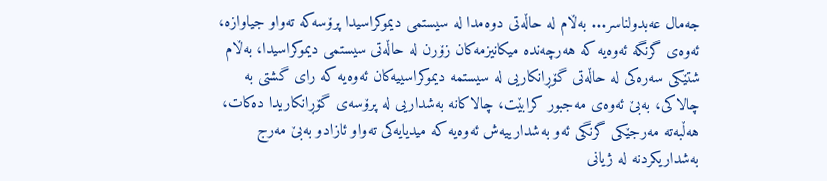جه‌مال عه‌بدولناسر... به‌ڵام له‌ حاڵه‌تی‌ دوه‌مدا له‌ سیستمی‌ دیموكراسیدا پرۆسه‌كه‌ ته‌واو جیاوازه‌، ئه‌وه‌ی‌ گرنگه‌ ئه‌وه‌یه‌ كه‌ هه‌رچه‌نده‌ میكانیزمه‌كان زۆرن له‌ حاڵه‌تی‌ سیستمی‌ دیموكراسیدا، به‌ڵام شتێكی‌ سه‌ره‌كی‌ له‌ حاڵه‌تی‌ گۆڕانكاریی‌ له‌ سیستمه‌ دیموكراسییه‌كان ئه‌وه‌یه‌ كه‌ رای‌ گشتی‌ به‌ چالاكی‌، به‌بێ‌ ئه‌وه‌ی‌ مه‌جبور كرابێت، چالاكانه‌ به‌شداریی‌ له‌ پرۆسه‌ی‌ گۆڕانكاریدا ده‌كات، هه‌ڵبه‌ته‌ مه‌رجێكی‌ گرنگی‌ ئه‌و به‌شدارییه‌ش ئه‌وه‌یه‌ كه‌ میدیایه‌كی‌ ته‌واو ئازادو به‌بێ‌ مه‌رج به‌شداریكردنه‌ له‌ ژیانی‌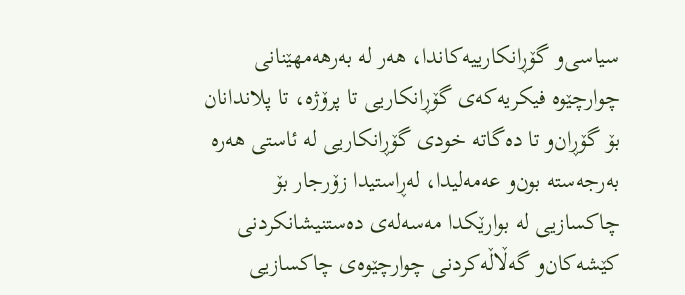سیاسی‌و گۆڕانكارییه‌كاندا، هه‌ر له‌ به‌رهه‌مهێنانی‌ چوارچێوه‌ فیكریه‌كه‌ی‌ گۆڕانكاریی‌ تا پرۆژه‌، تا پلاندانان بۆ گۆڕان‌و تا ده‌گاته‌ خودی‌ گۆڕانكاریی‌ له‌ ئاستی‌ هه‌ره‌ به‌رجه‌سته‌ بون‌و عه‌مه‌لیدا، له‌ڕاستیدا زۆرجار بۆ چاكسازیی‌ له‌ بوارێكدا مه‌سه‌له‌ی‌ ده‌ستنیشانكردنی‌ كێشه‌كان‌و گه‌ڵاڵه‌كردنی‌ چوارچێوه‌ی‌ چاكسازیی‌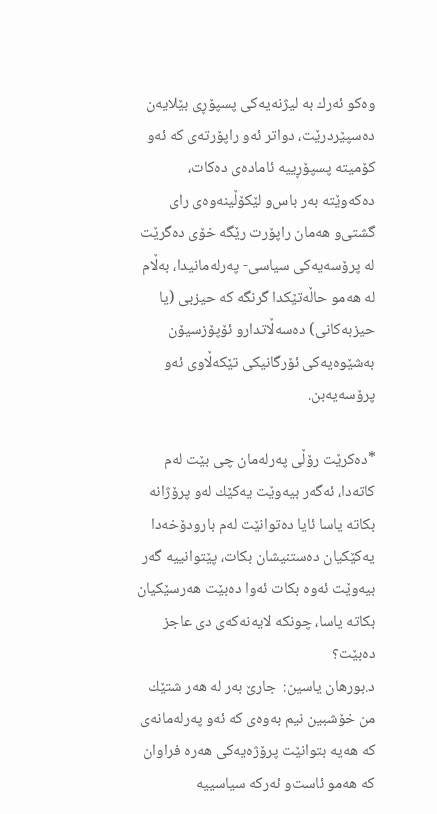وه‌كو ئه‌رك به‌ لیژنه‌یه‌كی‌ پسپۆڕی‌ بێلایه‌ن ده‌سپێردرێت، دواتر ئه‌و راپۆرته‌ی‌ كه‌ ئه‌و كۆمیته‌ پسپۆڕییه‌ ئاماده‌ی ده‌كات، ده‌كه‌وێته‌ به‌ر باس‌و لێكۆڵینه‌وه‌ی‌ رای‌ گشتی‌‌و هه‌مان راپۆرت رێگه‌ خۆی‌ ده‌گرێت له‌ پرۆسه‌یه‌كی‌ سیاسی‌- په‌رله‌مانیدا، به‌ڵام له‌ هه‌مو حاڵه‌تێكدا گرنگه‌ كه‌ حیزبی‌ (یا حیزبه‌كانی‌) ده‌سه‌ڵاتدار‌و ئۆپۆزسیۆن به‌شێوه‌یه‌كی‌ ئۆرگانیكی‌ تێكه‌ڵاوی‌ ئه‌و پرۆسه‌یه‌بن.

*ده‌كرێت رۆڵی‌ په‌رله‌مان چی‌ بێت له‌م كاته‌دا، ئه‌گه‌ر بیه‌وێت یه‌كێك له‌و پرۆژانه‌ بكاته‌ یاسا ئایا ده‌توانێت له‌م بارودۆخه‌دا یه‌كێكیان ده‌ستنیشان بكات، پێتوانییه‌ گه‌ر بیه‌وێت ئه‌وه‌ بكات ئه‌وا ده‌بێت هه‌رسێكیان بكاته‌ یاسا، چونكه‌ لایه‌نه‌كه‌ی‌ دی‌ عاجز ده‌بێت؟
د.بورهان یاسین:  جارێ‌ به‌ر له‌ هه‌ر شتێك من خۆشبین نیم به‌وه‌ی‌ كه‌ ئه‌و په‌رله‌مانه‌ی‌ كه‌ هه‌یه‌ بتوانێت پرۆژه‌یه‌كی‌ هه‌ره‌ فراوان كه‌ هه‌مو ئاست‌و ئه‌ركه‌ سیاسییه‌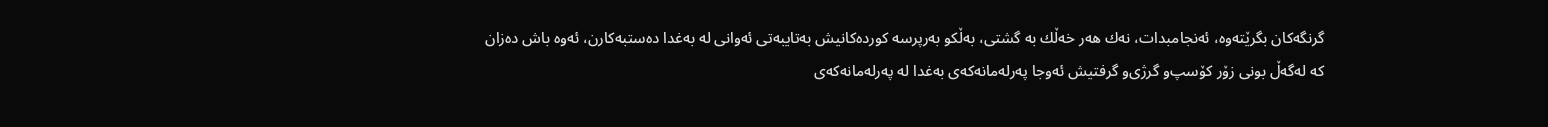گرنگه‌كان بگرێته‌وه‌، ئه‌نجامبدات، نه‌ك هه‌ر خه‌ڵك به‌ گشتی‌، به‌ڵكو به‌رپرسه‌ كورده‌كانیش به‌تایبه‌تی‌ ئه‌وانی‌ له‌ به‌غدا ده‌ستبه‌كارن، ئه‌وه‌ باش ده‌زان كه‌ له‌گه‌ڵ‌ بونی‌ زۆر كۆسپ‌و گرژی‌‌و گرفتیش ئه‌وجا په‌رله‌مانه‌كه‌ی‌ به‌غدا له‌ په‌رله‌مانه‌كه‌ی‌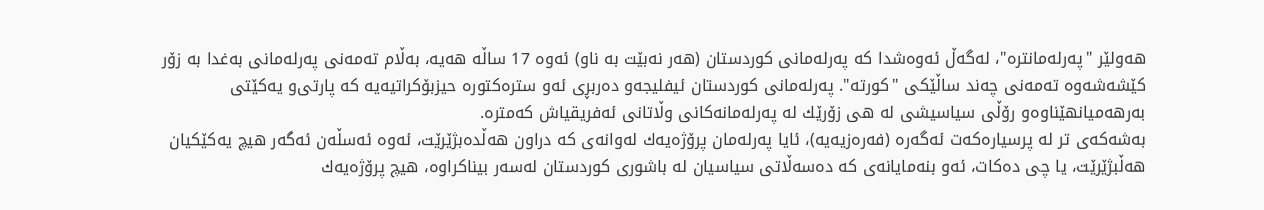هه‌ولێر "په‌رله‌مانتره‌"، له‌گه‌ڵ‌ ئه‌وه‌شدا كه‌ په‌رله‌مانی‌ كوردستان (هه‌ر نه‌بێت به‌ ناو) ئه‌وه‌ 17 ساڵه‌ هه‌یه‌، به‌ڵام ته‌مه‌نی‌ په‌رله‌مانی‌ به‌غدا به‌ زۆر كێشه‌شه‌وه‌ ته‌مه‌نی‌ چه‌ند ساڵێكی‌ "كورته‌". په‌رله‌مانی‌ كوردستان ئیفلیجه‌‌و ده‌ربڕی‌ ئه‌و ستره‌كتوره‌ حیزبۆكراتیه‌یه‌ كه‌ پارتی‌‌و یه‌كێتی‌ به‌رهه‌میانهێناوه‌‌و رۆڵی سیاسیشی‌ له‌ هی‌ زۆرێك له‌ په‌رله‌مانه‌كانی‌ وڵاتانی‌ ئه‌فریقیاش كه‌متره‌.
به‌شه‌كه‌ی‌ تر له‌ پرسیاره‌كه‌ت ئه‌گه‌ره‌ (فه‌ره‌زیه‌یه‌)، ئایا په‌رله‌مان پرۆژه‌یه‌ك له‌وانه‌ی‌ كه‌ دراون هه‌ڵده‌بژێرێت، ئه‌وه‌ ئه‌سڵه‌ن ئه‌گه‌ر هیچ یه‌كێكیان هه‌ڵبژێرێت، یا چی‌ ده‌كات، ئه‌و بنه‌مایانه‌ی‌ كه‌ ده‌سه‌ڵاتی‌ سیاسیان له‌ باشوری‌ كوردستان له‌سه‌ر بیناكراوه‌، هیچ پرۆژه‌یه‌ك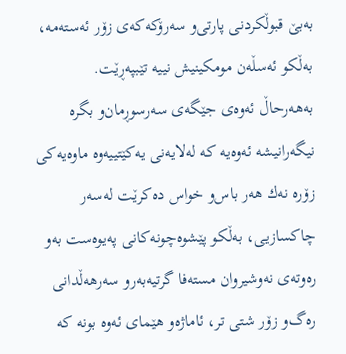به‌بێ‌ قبوڵكردنی‌ پارتی‌‌و سه‌رۆكه‌كه‌ی‌ زۆر ئه‌سته‌مه‌، به‌ڵكو ئه‌سڵه‌ن مومكینیش نییه‌ تێبپه‌ڕێت.
به‌هه‌رحاڵ‌ ئه‌وه‌ی‌ جێگه‌ی‌ سه‌رسوڕمان‌و بگره‌ نیگه‌رانیشه‌ ئه‌وه‌یه‌ كه‌ له‌لایه‌نی‌ یه‌كێتییه‌وه‌ ماوه‌یه‌كی‌ زۆره‌ نه‌ك هه‌ر باس‌و خواس ده‌كرێت له‌سه‌ر چاكسازیی‌، به‌ڵكو پێشوه‌چونه‌كانی‌ په‌یوه‌ست به‌و ره‌وته‌ی‌ نه‌وشیروان مسته‌فا گرتیه‌به‌رو سه‌رهه‌ڵدانی‌ ره‌گ‌و زۆر شتی‌ تر، ئاماژه‌‌و هێمای‌ ئه‌وه‌ بونه‌ كه‌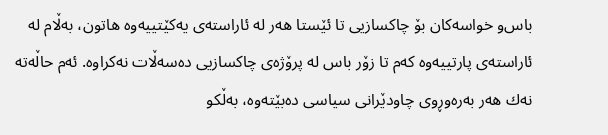باس‌و خواسه‌كان بۆ چاكسازیی‌ تا ئێستا هه‌ر له‌ ئاراسته‌ی‌ یه‌كێتییه‌وه‌ هاتون، به‌ڵام له‌ ئاراسته‌ی‌ پارتییه‌وه‌ كه‌م تا زۆر باس له‌ پرۆژه‌ی‌ چاكسازیی‌ ده‌سه‌ڵات نه‌كراوه‌. ئه‌م حاڵه‌ته‌ نه‌ك هه‌ر به‌ره‌وڕوی‌ چاودێرانی‌ سیاسی‌ ده‌بێته‌وه‌، به‌ڵكو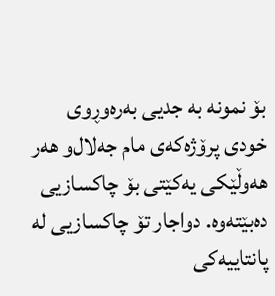بۆ نمونه‌ به‌ جدیی‌ به‌ره‌وڕوی‌ خودی‌ پرۆژه‌كه‌ی‌ مام جه‌لال‌و هه‌ر هه‌وڵێكی‌ یه‌كێتی‌ بۆ چاكسازیی‌ ده‌بێته‌وه‌. دواجار تۆ چاكسازیی‌ له‌ پانتاییه‌كی‌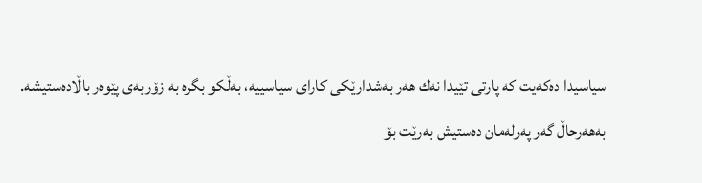سیاسیدا ده‌كه‌یت كه‌ پارتی‌ تێیدا نه‌ك هه‌ر به‌شدارێكی‌ كارای‌ سیاسییه‌، به‌ڵكو بگره‌ به‌ زۆربه‌ی‌ پێوه‌ر باڵاده‌ستیشه‌.
به‌هه‌رحاڵ‌ گه‌ر په‌رله‌مان ده‌ستیش به‌رێت بۆ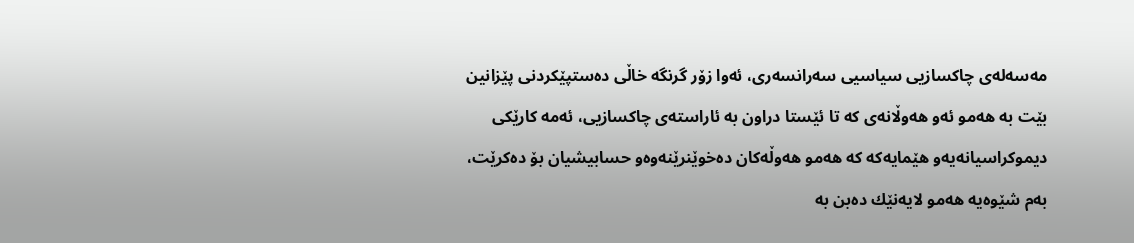مه‌سه‌له‌ی‌ چاكسازیی‌ سیاسیی‌ سه‌رانسه‌ری‌، ئه‌وا زۆر گرنگه‌ خاڵی‌ ده‌ستپێكردنی‌ پێزانین بێت به‌ هه‌مو ئه‌و هه‌وڵانه‌ی‌ كه‌ تا ئێستا دراون به‌ ئاراسته‌ی‌ چاكسازیی‌، ئه‌مه‌ كارێكی‌ دیموكراسیانه‌یه‌‌و هێمایه‌كه‌ كه‌ هه‌مو هه‌وڵه‌كان ده‌خوێنرێنه‌وه‌‌و حسابیشیان بۆ ده‌كرێت، به‌م شێوه‌یه‌ هه‌مو لایه‌نێك ده‌بن به‌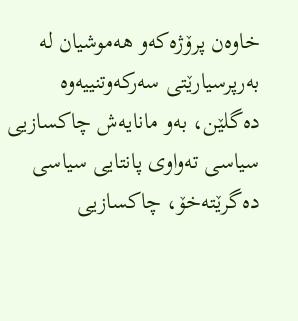خاوه‌ن پرۆژه‌كه‌‌و هه‌موشیان له‌ به‌رپرسیارێتی‌ سه‌ركه‌وتنییه‌وه‌ ده‌گلێن، به‌و مانایه‌ش چاكسازیی‌ سیاسی‌ ته‌واوی‌ پانتایی‌ سیاسی‌ ده‌گرێته‌خۆ، چاكسازیی‌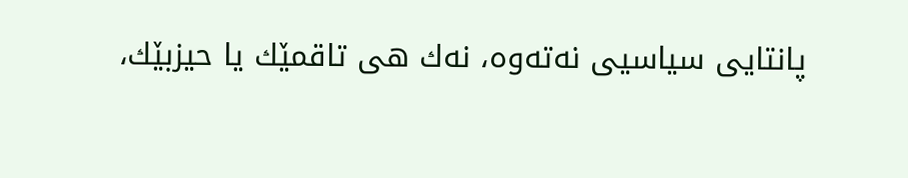پانتایی‌ سیاسیی‌ نه‌ته‌وه‌، نه‌ك هی‌ تاقمێك یا حیزبێك،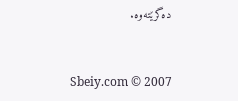ده‌گرێته‌وه‌.


Sbeiy.com © 2007